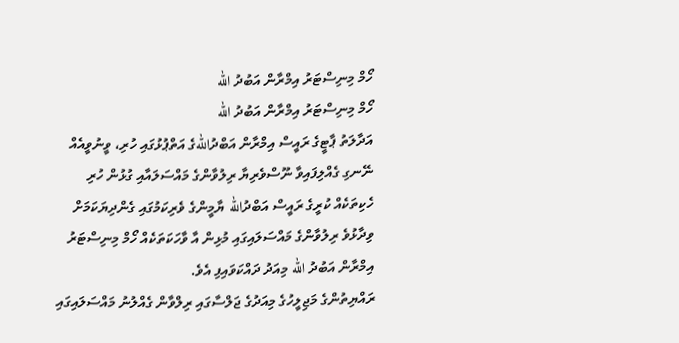ހޯމް މިނިސްޓަރު އިމްރާން އަބުދު الله
ހޯމް މިނިސްޓަރު އިމްރާން އަބުދު الله
އަދާލަތު ޕާޓީގެ ރައީސް އިމްރާން އަބްދުاللهގެ އަތްޕުޅުގައި ހުރި، ވީނުވީއެއް ނޭނގި ގެއްލިފައިވާ ނޫސްވެރިޔާ ރިލުވާންގެ މައްސަލައާއި ގުޅުން ހުރި ހެކިތަކެއް ކުރީގެ ރައީސް އަބްދުالله ޔާމީންގެ ވެރިކަމުގައި ގެންދިޔަކަމަށް ވިދާޅުވެ ރިލުވާންގެ މައްސަލައިގައި މުޅިން އާ ވާހަކަތަކެއް ހޯމް މިނިސްޓަރު އިމްރާން އަބުދު الله މިއަދު ދައްކަވައިފި އެވެ.
ރައްޔިތުންގެ މަޖިލީހުގެ މިއަދުގެ ޖަލްސާގައި ރިލްވާން ގެއްލުނު މައްސަލައިގައި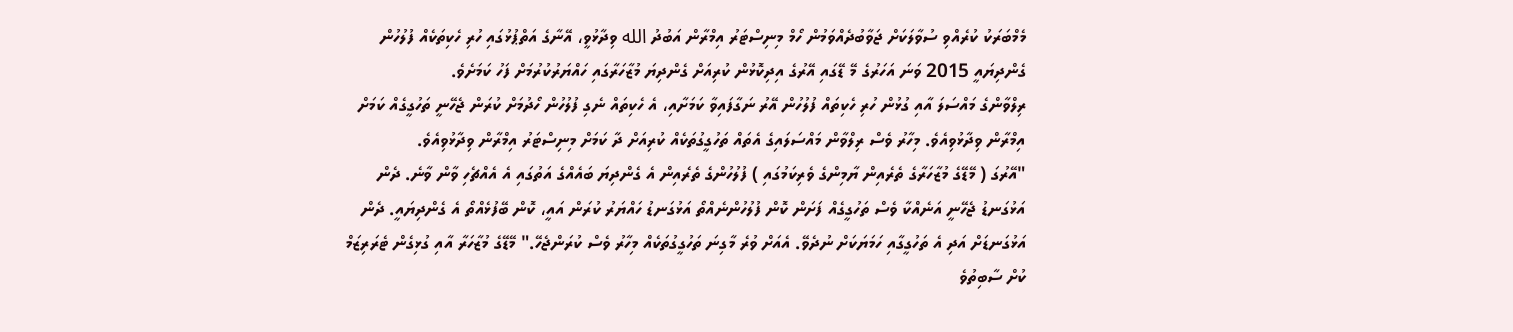މެމްބަރަކު ކުރެއްވި ސުވާލަކަށް ޖަވާބުދެއްވަމުން ހޯމް މިނިސްޓަރު އިމްރާން އަބުދު الله ވިދާޅުވީ، އޭނާގެ އަތްޕުޅުގައި ހުރި ހެކިތަކެއް ފުލުހުން ގެންދިޔައީ 2015 ވަނަ އަހަރުގެ މޭ ޑޭގައި އޭރުގެ އިދިކޮޅުން ކުރިއަށް ގެންދިޔަ މުޒާހަރާގައި ހައްޔަރުކުރުމަށް ފަހު ކަމަށެވެ.
ރިލްވާންގެ މައްސަލަ އާއި ގުޅުން ހުރި ހެކިތައް ފުލުހުން އޭރު ނަގާފައިވާ ކަމަށާއި، އެ ހެކިތައް ނެގި ފުލުހުން ހޯދުމަށް ކުރަން ޖެހޭނީ ތަހުގީގެއް ކަމަށް އިމްރާން ވިދާޅުވިއެވެ. މިހާރު ވެސް ރިލްވާން މައްސަލައިގެ އެތައް ތަހުގީގުތަކެއް ކުރިއަށް ދާ ކަމަށް މިނިސްޓަރު އިމްރާން ވިދާޅުވިއެވެ.
"އޭރުގަ ( މޭޑޭގެ މުޒާހަރާގެ ތެރެއިން ޔާމިންގެ ވެރިކަމުގައި ) ފުލުހުންގެ ތެރެއިން އެ ގެންދިޔަ ބައެއްގެ އަތުގައި އެ އެއްޗެހި ވާން ވާނެ. ދެން އަޅުގަނޑު ޖެހޭނީ އަނެއްކާ ވެސް ތަހުގީގެއް ފަށަން ކޮން ފުލުހުންނެއްތޯ އަޅުގަނޑު ހައްޔަރު ކުރަން އައީ، ކޮން ބޭފުޅެއްތޯ އެ ގެންދިޔައީ. ދެން އަޅުގަނޑަށް އަދި އެ ތަހުގީގާއި ހަމަޔަކަށް ނުދެވޭ. އެއަށް ވުރެ މާގިނަ ތަހުގީގުތަކެއް މިހާރު ވެސް ކުރަންޖެހޭ." މޭޑޭގެ މުޒާހަރާ އާއި ގުޅިގެން ޓެރަރިޒަމް ކުށް ސާބިތުވެ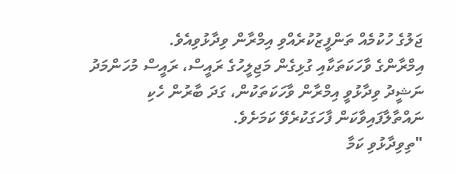ޖަލުގެ ހުކުމެއް ތަންފީޒުކުރެއްވި އިމްރާން ވިދާޅުވިއެވެ.
އިމްރާންގެ ވާހަކަތަކާއި ގުޅިގެން މަޖިލީހުގެ ރައީސް، ރައީސް މުހަންމަދު ނަޝީދު ވިދާޅުވީ އިމްރާން ވާހަކަތަކުން، ގަދަ ބާރުން ހެކި ނައްތާލާފައިވާކަން ފާހަގަކުރެވޭ ކަމަށެވެ.
"ތިވިދާޅުވި ކަމާ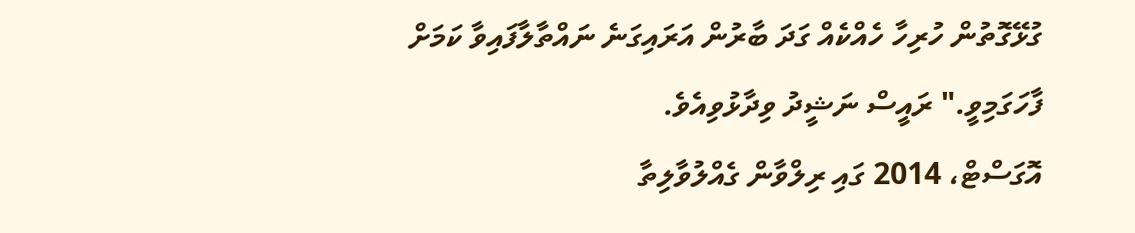ގުޅޭގޮތުން ހުރިހާ ހެއްކެއް ގަދަ ބާރުން އަރައިގަނެ ނައްތާލާފައިވާ ކަމަށް ފާހަގަމިވީ." ރައީސް ނަޝީދު ވިދާޅުވިއެވެ.
އޮގަސްޓް، 2014 ގައި ރިލްވާން ގެއްލުވާލިތާ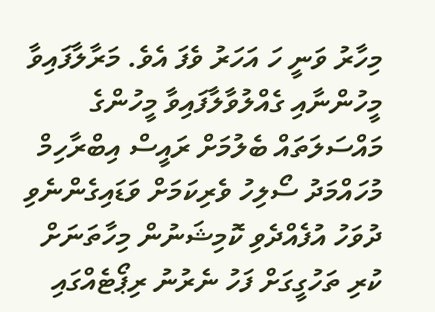މިހާރު ވަނީ ހަ އަހަރު ވެފަ އެވެ. މަރާލާފައިވާ މީހުންނާއި ގެއްލުވާލާފައިވާ މީހުންގެ މައްސަލަތައް ބެލުމަށް ރައީސް އިބްރާހިމް މުހައްމަދު ސޯލިހު ވެރިކަމަށް ވަޑައިގެންނެވި ދުވަހު އުފެއްދެވި ކޮމިޝަނުން މިހާތަނަށް ކުރި ތަހުގީގަށް ފަހު ނެރުނު ރިޕޯޓެއްގައި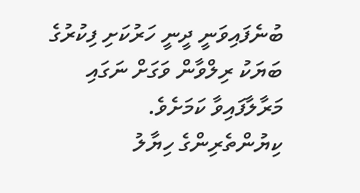ބުނެފައިވަނީ ދީނީ ހަރުކަށި ފިކުރުގެ ބަޔަކު ރިލްވާން ވަގަށް ނަގައި މަރާލާފައިވާ ކަމަށެވެ.
ކިޔުންތެރިންގެ ހިޔާލު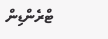ޓްރެންޑިން